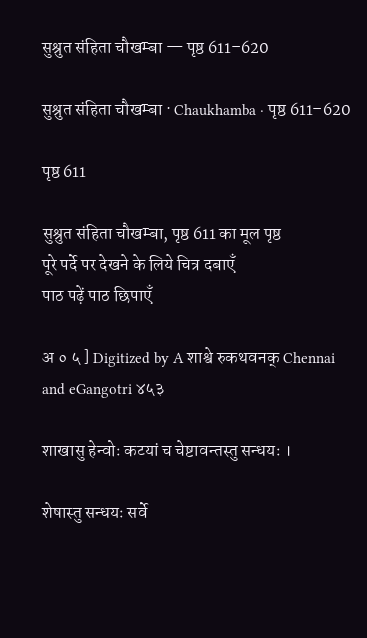सुश्रुत संहिता चौखम्बा — पृष्ठ 611–620

सुश्रुत संहिता चौखम्बा · Chaukhamba · पृष्ठ 611–620

पृष्ठ 611

सुश्रुत संहिता चौखम्बा, पृष्ठ 611 का मूल पृष्ठ
पूरे पर्दे पर देखने के लिये चित्र दबाएँ
पाठ पढ़ें पाठ छिपाएँ

अ ० ५ ] Digitized by A शाश्वे रुकथवनक् Chennai and eGangotri ४५३

शाखासु हेन्वोः कटयां च चेष्टावन्तस्तु सन्धयः ।

शेषास्तु सन्धयः सर्वे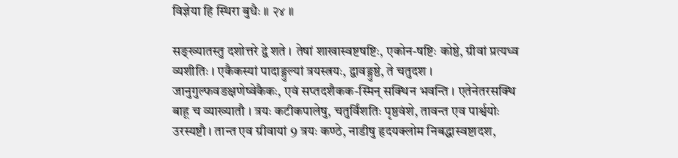विज्ञेया हि स्थिरा बुधैः ॥ २४ ॥

सङ्ख्यातस्तु दशोत्तरे द्वे शते । तेषां शाखास्वष्टषष्टिः, एकोन-षष्टिः कोष्ठे, ग्रीवां प्रत्यध्व व्यशीतिः । एकैकस्यां पादाङ्गुल्यां त्रयस्त्रयः, द्वावङ्गुष्ठे, ते चतुदश । जानुगुल्फवङक्षणेष्वेकैकः, एवं सप्तदशैकक-स्मिन् सक्थिन भवन्ति । एतेनेतरसक्थि बाहू च व्याख्यातौ । त्रयः कटीकपालेषु, चतुर्विंशतिः पृष्ठवंशे, तावन्त एव पार्श्वयोः उरस्यष्टौ । तान्त एव ग्रीवायां 9 त्रयः कण्ठे, नाडीषु हृदयक्लोम निबद्धास्वष्टादश,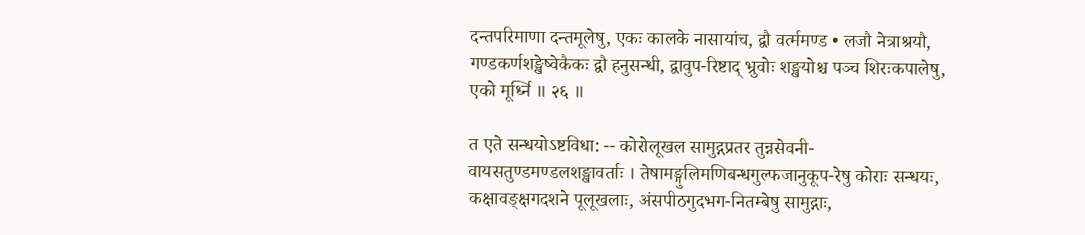दन्तपरिमाणा दन्तमूलेषु, एकः कालके नासायांच, द्वौ वर्त्ममण्ड • लजौ नेत्राश्रयौ, गण्डकर्णशङ्खेष्वेकैकः द्वौ हनुसन्धी, द्वावुप-रिष्टाद् भ्रुवोः शङ्खयोश्च पञ्च शिरःकपालेषु, एको मूर्ध्नि ॥ २६ ॥

त एते सन्धयोऽष्टविधा: -- कोरोलूखल सामुद्गप्रतर तुन्नसेवनी-वायसतुण्डमण्डलशङ्खावर्ताः । तेषामङ्गुलिमणिबन्धगुल्फजानुकूप-रेषु कोराः सन्धयः, कक्षावङ्क्षगदशने पूलूखलाः, अंसपीठगुदभग-नितम्बेषु सामुद्गाः,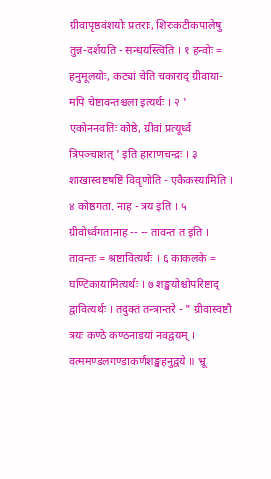ग्रीवापृष्ठवंशयोः प्रतराः, शिरःकटीकपालेषु तुन्न-दर्शयति - सन्धयस्त्विति । १ हन्वोः = हनुमूलयोः, कट्यां चेति चकाराद् ग्रीवाया-मपि चेष्टावन्तश्चला इत्यर्थः । २ ' एकोननवतिः कोष्ठे, ग्रीवां प्रत्यूर्ध्व त्रिपञ्चाशत् ' इति हाराणचन्द्रः । ३ शाखास्वष्टषष्टिं विवृणोति - एकैकस्यामिति । ४ कोष्ठगता. नाह - त्रय इति । ५ ग्रीवोर्ध्वगतानाह -- -- तावन्त त इति । तावन्तः = श्रष्टावित्यर्थः । ६ काकलके = घण्टिकायामित्यर्थः । ७ शङ्खयोश्चोपरिष्टाद् द्वावित्यर्थः । तदुक्तं तन्त्रान्तरे - " ग्रीवास्वष्टौ त्रयः कण्ठे कण्ठनाडयां नवद्वयम् । वत्ममण्डलगण्डाकर्णशङ्खहनुद्वये ॥ भ्रू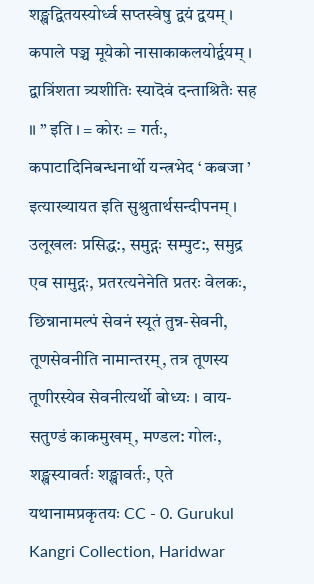शङ्खद्वितयस्योर्ध्व सप्तस्वेषु द्वयं द्वयम् । कपाले पञ्च मूयेको नासाकाकलयोर्द्वयम् । द्वात्रिंशता त्र्यशीतिः स्यादॆवं दन्ताश्रितैः सह ॥ ” इति । = कोरः = गर्तः, कपाटादिनिबन्धनार्थो यन्त्रभेद ‘ कबजा ’ इत्याख्यायत इति सुश्रुतार्थसन्दीपनम् । उलूखलः प्रसिद्ध:, समुद्गः सम्पुट:, समुद्र एव सामुद्गः, प्रतरत्यनेनेति प्रतरः वेलकः, छिन्नानामल्पं सेवनं स्यूतं तुन्न-सेवनी, तूणसेवनीति नामान्तरम्, तत्र तूणस्य तूणीरस्येव सेवनीत्यर्थो बोध्यः । वाय-सतुण्डं काकमुखम्, मण्डल: गोलः, शङ्खस्यावर्तः शङ्खावर्तः, एते यथानामप्रकृतयः CC - 0. Gurukul Kangri Collection, Haridwar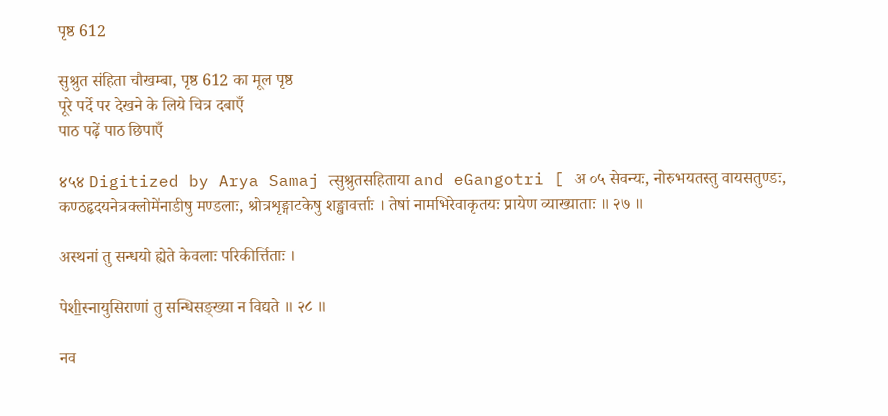पृष्ठ 612

सुश्रुत संहिता चौखम्बा, पृष्ठ 612 का मूल पृष्ठ
पूरे पर्दे पर देखने के लिये चित्र दबाएँ
पाठ पढ़ें पाठ छिपाएँ

४५४ Digitized by Arya Samaj त्सुश्रुतसहिताया and eGangotri [ अ ०५ सेवन्यः, नोरुभयतस्तु वायसतुण्डः, कण्ठहृदयनेत्रक्लोमे॑नाडीषु मण्डलाः, श्रोत्रशृङ्गाटकेषु शङ्खावर्त्ताः । तेषां नामभिरेवाकृतयः प्रायेण व्याख्याताः ॥ २७ ॥

अस्थनां तु सन्धयो ह्येते केवलाः परिकीर्त्तिताः ।

पेशी॒स्नायुसिराणां तु सन्धिसङ्ख्या न विद्यते ॥ २८ ॥

नव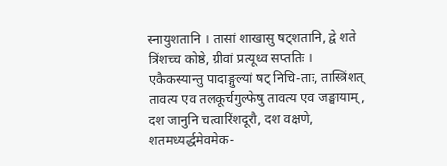स्नायुशतानि । तासां शाखासु षट्शतानि, द्वे शते त्रिंशच्च कोष्ठे, ग्रीवां प्रत्यूध्व सप्ततिः । एकैकस्यान्तु पादाङ्गुल्यां षट् निचि-ताः, तास्त्रिंशत् तावत्य एव तलकूर्चगुल्फेषु तावत्य एव जङ्घायाम्, दश जानुनि चत्वारिंशदूरौ, दश वक्षणे, शतमध्यर्द्धमेवमेक-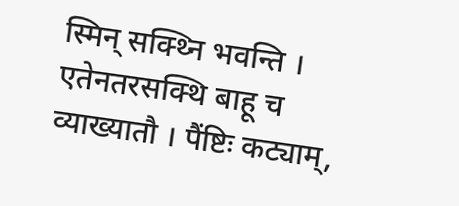स्मिन् सक्थ्नि भवन्ति । एतेनतरसक्थि बाहू च व्याख्यातौ । पैंष्टिः कट्याम्,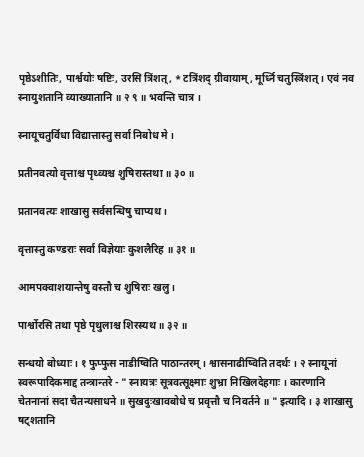पृष्ठेऽशीतिः, पार्श्वयोः षष्टिः, उरसि त्रिंशत्, * टत्रिंशद् ग्रीवायाम्, मूर्ध्नि चतुस्त्रिंशत् । एवं नव स्नायुशतानि व्याख्यातानि ॥ २ ९ ॥ भवन्ति चात्र ।

स्नायूचतुर्विधा विद्यात्तास्तु सर्वा निबोध मे ।

प्रतीनवत्यो वृत्ताश्च पृथ्व्यश्च शुषिरास्तथा ॥ ३० ॥

प्रतानवत्यः शाखासु सर्वसन्धिषु चाप्यथ ।

वृत्तास्तु कण्डराः सर्वा विज्ञेयाः कुशलैरिह ॥ ३१ ॥

आमपक्वाशयान्तेषु वस्तौ च शुषिराः खलु ।

पार्श्वोरसि तथा पृष्ठे पृथुलाश्च शिरस्यथ ॥ ३२ ॥

सन्धयो बोध्याः । १ फुप्फुस नाडीष्विति पाठान्तरम् । श्वासनाढीष्विति तदर्थः । २ स्नायूनां स्वरूपादिकमाद्द तन्त्रान्तरे - " स्नायत्रः सूत्रवत्सूक्ष्माः शुभ्रा निखिलदेहगाः । कारणानि चेतनानां सदा चैतन्यसाधने ॥ सुखदुःखावबोधे च प्रवृत्तौ च निवर्तने ॥ " इत्यादि । ३ शाखासु षट्शतानि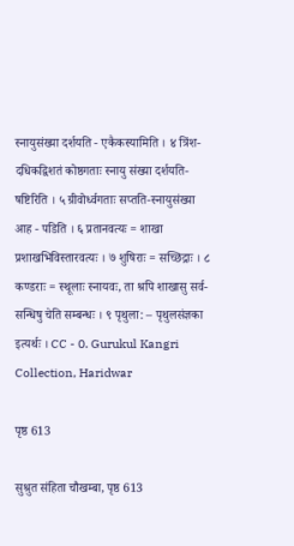स्नायुसंख्या दर्शयति - एकैकस्यामिति । ४ त्रिंश-दधिकद्विशतं कोष्ठगताः स्नायु संख्या दर्शयति- षष्टिरिति । ५ ग्रीवोर्ध्वगताः सप्तति-स्नायुसंख्या आह - पडिति । ६ प्रतानवत्यः = शाखा प्रशाखभिविस्तारवत्यः । ७ शुषिराः = सच्छिद्राः । ८ कण्डराः = स्थूलाः स्नायवः, ता श्रपि शाखासु सर्व-सन्धिषु चेति सम्बन्धः । ९ पृथुला: – पृथुलसंज्ञका इत्यर्थः । CC - 0. Gurukul Kangri Collection, Haridwar

पृष्ठ 613

सुश्रुत संहिता चौखम्बा, पृष्ठ 613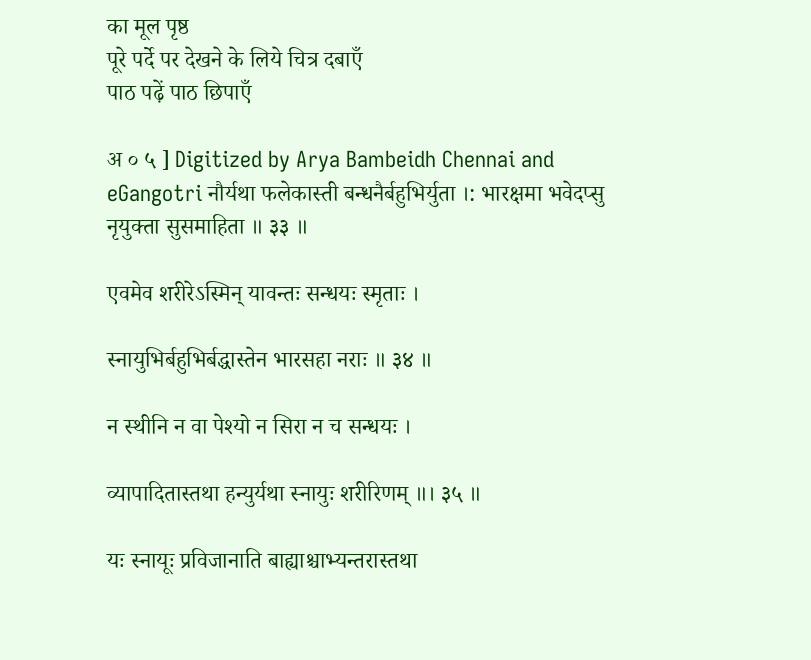का मूल पृष्ठ
पूरे पर्दे पर देखने के लिये चित्र दबाएँ
पाठ पढ़ें पाठ छिपाएँ

अ ० ५ ] Digitized by Arya Bambeidh Chennai and eGangotri नौर्यथा फलेकास्ती बन्धनैर्बहुभिर्युता ।: भारक्षमा भवेदप्सु नृयुक्ता सुसमाहिता ॥ ३३ ॥

एवमेव शरीरेऽस्मिन् यावन्तः सन्धयः स्मृताः ।

स्नायुभिर्बहुभिर्बद्धास्तेन भारसहा नराः ॥ ३४ ॥

न स्थीनि न वा पेश्यो न सिरा न च सन्धयः ।

व्यापादितास्तथा हन्युर्यथा स्नायुः शरीरिणम् ॥। ३५ ॥

यः स्नायूः प्रविजानाति बाह्याश्चाभ्यन्तरास्तथा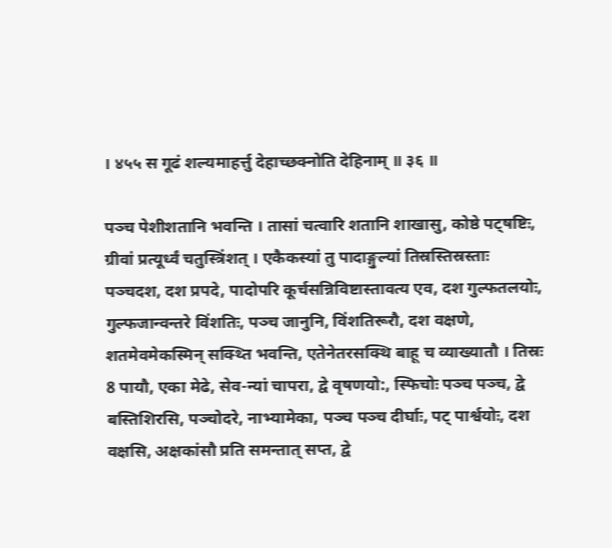। ४५५ स गूढं शल्यमाहर्त्तु देहाच्छक्नोति देहिनाम् ॥ ३६ ॥

पञ्च पेशीशतानि भवन्ति । तासां चत्वारि शतानि शाखासु, कोष्ठे पट्षष्टिः, ग्रीवां प्रत्यूर्ध्वं चतुस्त्रिंशत् । एकैकस्यां तु पादाङ्गुल्यां तिस्रस्तिस्रस्ताः पञ्चदश, दश प्रपदे, पादोपरि कूर्चसन्निविष्टास्तावत्य एव, दश गुल्फतलयोः, गुल्फजान्वन्तरे विंशतिः, पञ्च जानुनि, विंशतिरूरौ, दश वक्षणे, शतमेवमेकस्मिन् सक्थ्ति भवन्ति, एतेनेतरसक्थि बाहू च व्याख्यातौ । तिस्रः 8 पायौ, एका मेढे, सेव-न्यां चापरा, द्वे वृषणयो:, स्फिचोः पञ्च पञ्च, द्वे बस्तिशिरसि, पञ्चोदरे, नाभ्यामेका, पञ्च पञ्च दीर्घाः, पट् पार्श्वयोः, दश वक्षसि, अक्षकांसौ प्रति समन्तात् सप्त, द्वे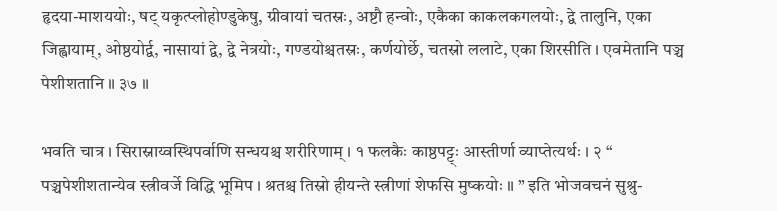हृदया-माशययोः, षट् यकृत्प्लोहोण्डुकेषु, ग्रीवायां चतस्रः, अष्टौ हन्वोः, एकैका काकलकगलयोः, द्वे तालुनि, एका जिह्वायाम्, ओष्ठयोर्द्व, नासायां द्वे, द्वे नेत्रयोः, गण्डयोश्चतस्रः, कर्णयोर्छे, चतस्रो ललाटे, एका शिरसीति । एवमेतानि पञ्च पेशीशतानि ॥ ३७ ॥

भवति चात्र । सिरास्नाय्वस्थिपर्वाणि सन्धयश्च शरीरिणाम् । १ फलकैः काष्ठपट्ट्ः आस्तीर्णा व्याप्तेत्यर्थः । २ “ पञ्चपेशीशतान्येव स्त्रीवर्जे विद्धि भूमिप । श्रतश्च तिस्रो हीयन्ते स्त्रीणां शेफसि मुष्कयोः ॥ ” इति भोजवचनं सुश्रु-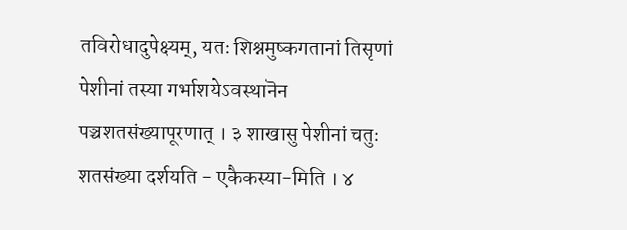तविरोधादुपेक्ष्यम्, यतः शिश्नमुष्कगतानां तिसृणां पेशीनां तस्या गर्भाशयेऽवस्थानॆन पञ्चशतसंख्यापूरणात् । ३ शाखासु पेशीनां चतुः शतसंख्या दर्शयति - एकैकस्या-मिति । ४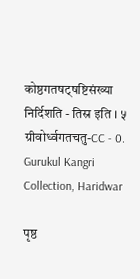कोष्ठगतषट्षष्टिसंख्या निर्दिशति - तिस्र इति । ५ ग्रीवोर्ध्वगतचतु-CC - 0. Gurukul Kangri Collection, Haridwar

पृष्ठ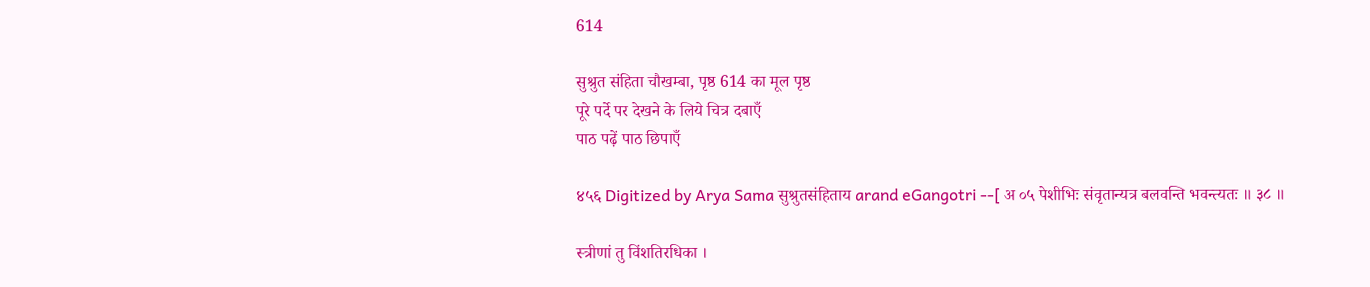614

सुश्रुत संहिता चौखम्बा, पृष्ठ 614 का मूल पृष्ठ
पूरे पर्दे पर देखने के लिये चित्र दबाएँ
पाठ पढ़ें पाठ छिपाएँ

४५६ Digitized by Arya Sama सुश्रुतसंहिताय arand eGangotri --[ अ ०५ पेशीभिः संवृतान्यत्र बलवन्ति भवन्त्यतः ॥ ३८ ॥

स्त्रीणां तु विंशतिरधिका ।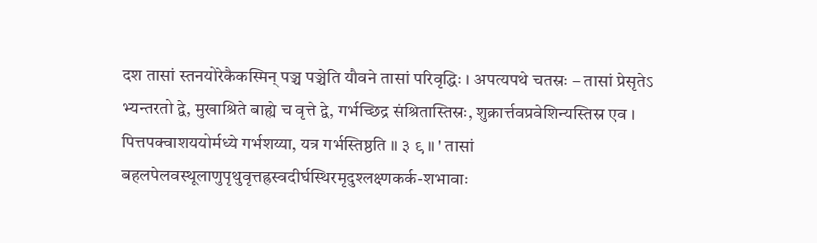दश तासां स्तनयोरेकैकस्मिन् पञ्च पञ्चेति यौवने तासां परिवृद्धिः । अपत्यपथे चतस्रः – तासां प्रेसृतेऽ भ्यन्तरतो द्वे, मुखाश्रिते बाह्ये च वृत्ते द्वे, गर्भच्छिद्र संश्रितास्तिस्रः, शुक्रार्त्तवप्रवेशिन्यस्तिस्र एव । पित्तपक्वाशययोर्मध्ये गर्भशय्या, यत्र गर्भस्तिष्ठति ॥ ३ ९ ॥ ' तासां बहलपेलवस्थूलाणुपृथुवृत्तह्रस्वदीर्घस्थिरमृदुश्लक्ष्णकर्क-शभावाः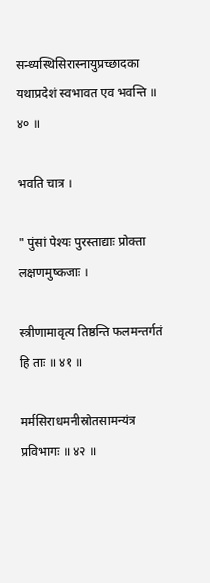सन्ध्यस्थिसिरास्नायुप्रच्छादका यथाप्रदेशं स्वभावत एव भवन्ति ॥ ४० ॥

भवति चात्र ।

" पुंसां पेश्यः पुरस्ताद्याः प्रोक्ता लक्षणमुष्कजाः ।

स्त्रीणामावृत्य तिष्ठन्ति फलमन्तर्गतं हि ताः ॥ ४१ ॥

मर्मसिराधमनीस्रोतसामन्यंत्र प्रविभागः ॥ ४२ ॥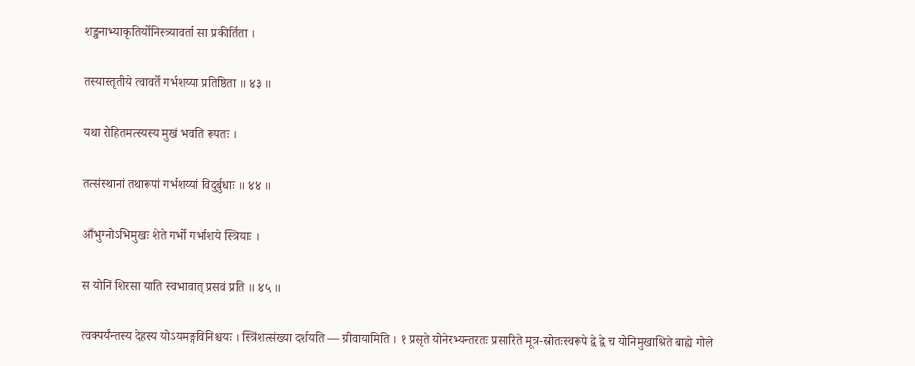शङ्खनाभ्याकृतिर्योनिस्त्र्यावर्ता सा प्रकीर्तिता ।

तस्यास्तृतीये त्वावर्ते गर्भशय्या प्रतिष्ठिता ॥ ४३ ॥

यथा रोहितमत्स्यस्य मुखं भवति रूपतः ।

तत्संस्थानां तथारूपां गर्भशय्यां विदुर्बुधाः ॥ ४४ ॥

आँभुग्नोऽभिमुखः शेते गर्भो गर्भाशये स्त्रियाः ।

स योनिं शिरसा याति स्वभावात् प्रसवं प्रति ॥ ४५ ॥

त्वक्पर्यंन्तस्य देहस्य योऽयमङ्गविनिश्चयः । स्त्रिंशत्संख्या दर्शयति — ग्रीवायामिति । १ प्रसृते योनेरभ्यन्तरतः प्रसारिते मूत्र-स्रोतःस्वरूपे द्वे द्वे च योनिमुखाश्रिते बाह्ये गोले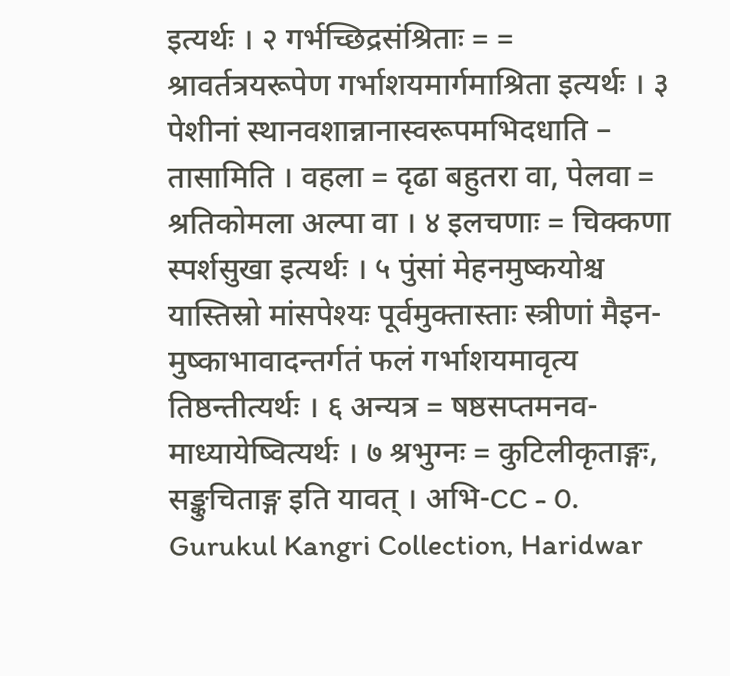इत्यर्थः । २ गर्भच्छिद्रसंश्रिताः = = श्रावर्तत्रयरूपेण गर्भाशयमार्गमाश्रिता इत्यर्थः । ३ पेशीनां स्थानवशान्नानास्वरूपमभिदधाति – तासामिति । वहला = दृढा बहुतरा वा, पेलवा = श्रतिकोमला अल्पा वा । ४ इलचणाः = चिक्कणा स्पर्शसुखा इत्यर्थः । ५ पुंसां मेहनमुष्कयोश्च यास्तिस्रो मांसपेश्यः पूर्वमुक्तास्ताः स्त्रीणां मैइन-मुष्काभावादन्तर्गतं फलं गर्भाशयमावृत्य तिष्ठन्तीत्यर्थः । ६ अन्यत्र = षष्ठसप्तमनव-माध्यायेष्वित्यर्थः । ७ श्रभुग्नः = कुटिलीकृताङ्गः, सङ्कुचिताङ्ग इति यावत् । अभि-CC - 0. Gurukul Kangri Collection, Haridwar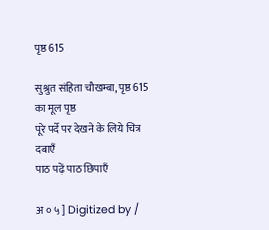पृष्ठ 615

सुश्रुत संहिता चौखम्बा, पृष्ठ 615 का मूल पृष्ठ
पूरे पर्दे पर देखने के लिये चित्र दबाएँ
पाठ पढ़ें पाठ छिपाएँ

अ ० ५ ] Digitized by /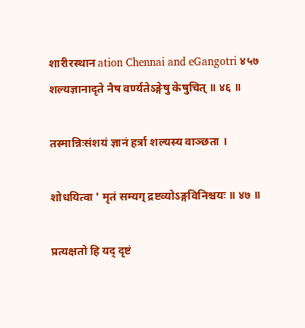शारीरस्थान ation Chennai and eGangotri ४५७ शल्यज्ञानादृते नैष वर्ण्यतेऽङ्गेषु केषुचित् ॥ ४६ ॥

तस्मान्निःसंशयं ज्ञानं हर्त्रा शल्यस्य वाञ्छता ।

शोधयित्वा ' मृतं सम्यग् द्रष्टव्योऽङ्गविनिश्चयः ॥ ४७ ॥

प्रत्यक्षतो हि यद् दृष्टं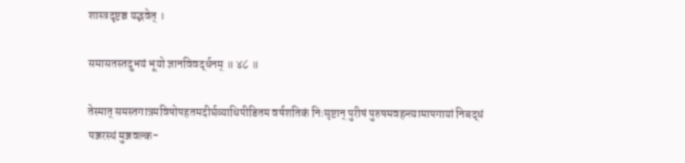शास्त्रदृष्टञ्च यद्भवेत् ।

समासतस्तदुभयं भूयो ज्ञानविवर्द्धनम् ॥ ४८ ॥

तेस्मात् समस्तगात्रमविषोपहतमदीर्घव्याधिपीडितम वर्षशतिकं निःसृष्टान् पुरीषं पुरुषमवहन्त्यामापगायां निबद्धं पञ्जरस्थं मुञ्जवल्क-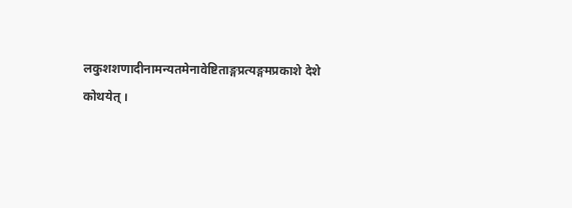लकुशशणादीनामन्यतमेनावेष्टिताङ्गप्रत्यङ्गमप्रकाशे देशे कोथयेत् ।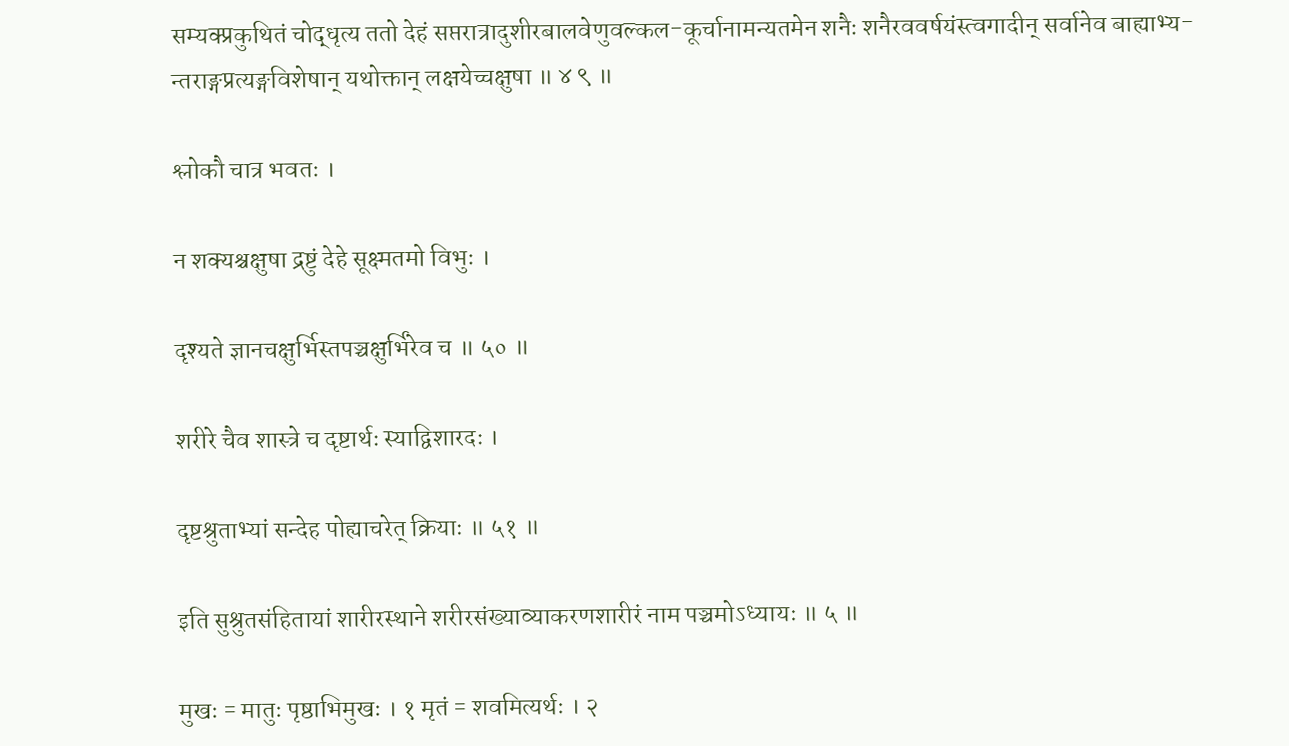सम्यक्प्रकुथितं चोद्धृत्य ततो देहं सप्तरात्रादुशीरबालवेणुवल्कल-कूर्चानामन्यतमेन शनैः शनैरववर्षयंस्त्वगादीन् सर्वानेव बाह्याभ्य-न्तराङ्गप्रत्यङ्गविशेषान् यथोक्तान् लक्षयेच्चक्षुषा ॥ ४ ९ ॥

श्लोकौ चात्र भवतः ।

न शक्यश्चक्षुषा द्रष्टुं देहे सूक्ष्मतमो विभुः ।

दृश्यते ज्ञानचक्षुर्भिस्तपञ्चक्षुर्भिरेव च ॥ ५० ॥

शरीरे चैव शास्त्रे च दृष्टार्थः स्याद्विशारदः ।

दृष्टश्रुताभ्यां सन्देह पोह्याचरेत् क्रियाः ॥ ५१ ॥

इति सुश्रुतसंहितायां शारीरस्थाने शरीरसंख्याव्याकरणशारीरं नाम पञ्चमोऽध्यायः ॥ ५ ॥

मुखः = मातुः पृष्ठाभिमुखः । १ मृतं = शवमित्यर्थः । २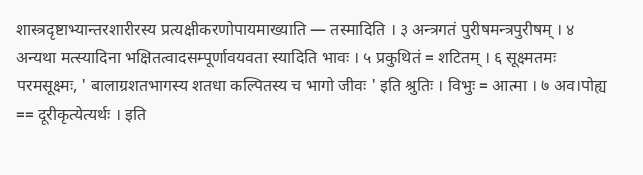शास्त्रदृष्टाभ्यान्तरशारीरस्य प्रत्यक्षीकरणोपायमाख्याति — तस्मादिति । ३ अन्त्रगतं पुरीषमन्त्रपुरीषम् । ४ अन्यथा मत्स्यादिना भक्षितत्वादसम्पूर्णावयवता स्यादिति भावः । ५ प्रकुथितं = शटितम् । ६ सूक्ष्मतमः परमसूक्ष्मः, ' बालाग्रशतभागस्य शतधा कल्पितस्य च भागो जीवः ' इति श्रुतिः । विभुः = आत्मा । ७ अव।पोह्य == दूरीकृत्येत्यर्थः । इति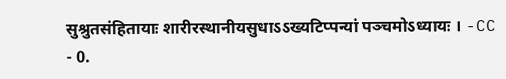सुश्रुतसंहितायाः शारीरस्थानीयसुधाऽऽख्यटिप्पन्यां पञ्चमोऽध्यायः । -CC - 0.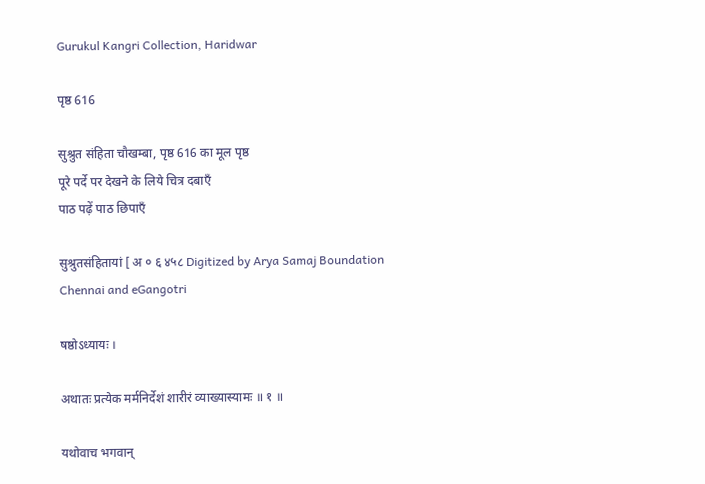Gurukul Kangri Collection, Haridwar

पृष्ठ 616

सुश्रुत संहिता चौखम्बा, पृष्ठ 616 का मूल पृष्ठ
पूरे पर्दे पर देखने के लिये चित्र दबाएँ
पाठ पढ़ें पाठ छिपाएँ

सुश्रुतसंहितायां [ अ ० ६ ४५८ Digitized by Arya Samaj Boundation Chennai and eGangotri

षष्ठोऽध्यायः ।

अथातः प्रत्येक मर्मनिर्देशं शारीरं व्याख्यास्यामः ॥ १ ॥

यथोवाच भगवान्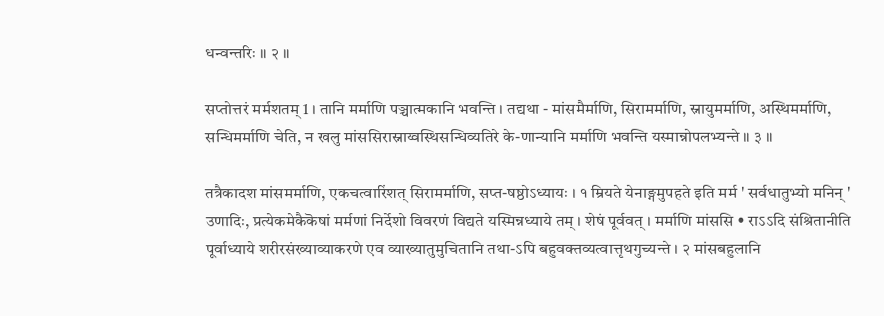धन्वन्तरिः ॥ २ ॥

सप्तोत्तरं मर्मशतम् 1 । तानि मर्माणि पञ्चात्मकानि भवन्ति । तद्यथा - मांसमैर्माणि, सिरामर्माणि, स्नायुमर्माणि, अस्थिमर्माणि, सन्धिमर्माणि चेति, न खलु मांससिरास्नाय्वस्थिसन्धिव्यतिरे के-णान्यानि मर्माणि भवन्ति यस्मान्नोपलभ्यन्ते ॥ ३ ॥

तत्रैकादश मांसमर्माणि, एकचत्वारिंशत् सिरामर्माणि, सप्त-षष्ठोऽध्यायः । १ म्रियते येनाङ्गमुपहते इति मर्म ' सर्वधातुभ्यो मनिन् ' उणादिः, प्रत्येकमेकैकॆषां मर्मणां निर्देशो विवरणं विद्यते यस्मिन्नध्याये तम् । शेषं पूर्ववत् । मर्माणि मांससि • राऽऽदि संश्रितानीति पूर्वाध्याये शरीरसंख्याव्याकरणे एव व्याख्यातुमुचितानि तथा-ऽपि बहुवक्तव्यत्वात्तृथगुच्यन्ते । २ मांसबहुलानि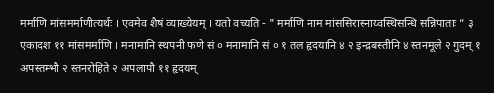मर्माणि मांसमर्माणीत्यर्थः । एवमेव शैषं व्याख्येयम् । यतो वच्यति - " मर्माणि नाम मांससिरास्नाय्वस्थिसन्धि सन्निपाताः ” ३ एकादश ११ मांसमर्माणि । मनामानि स्थपनी फणे सं ० मनामानि सं ० १ तल हृदयानि ४ २ इन्द्रबस्तीनि ४ स्तनमूले २ गुदम् १ अपस्तम्भौ २ स्तनरोहिते २ अपलापौ ११ हृदयम्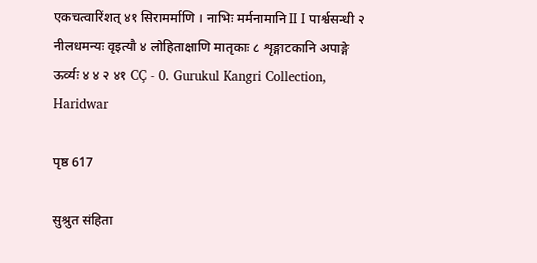एकचत्वारिंशत् ४१ सिरामर्माणि । नाभिः मर्मनामानि II I पार्श्वसन्धी २ नीलधमन्यः वृइत्यौ ४ लोहिताक्षाणि मातृकाः ८ शृङ्गाटकानि अपाङ्गे ऊर्व्यः ४ ४ २ ४१ CÇ - 0. Gurukul Kangri Collection, Haridwar

पृष्ठ 617

सुश्रुत संहिता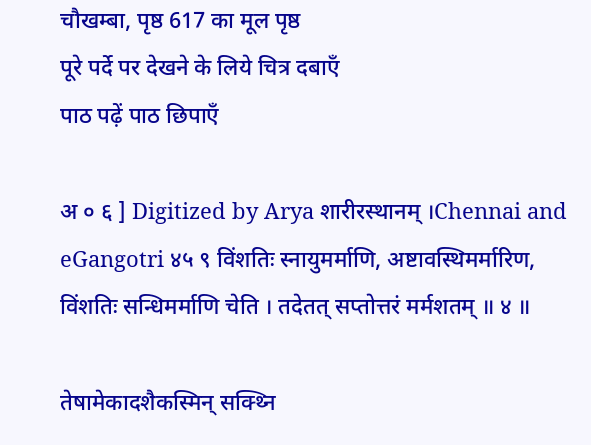चौखम्बा, पृष्ठ 617 का मूल पृष्ठ
पूरे पर्दे पर देखने के लिये चित्र दबाएँ
पाठ पढ़ें पाठ छिपाएँ

अ ० ६ ] Digitized by Arya शारीरस्थानम् ।Chennai and eGangotri ४५ ९ विंशतिः स्नायुमर्माणि, अष्टावस्थिमर्मारिण, विंशतिः सन्धिमर्माणि चेति । तदेतत् सप्तोत्तरं मर्मशतम् ॥ ४ ॥

तेषामेकादशैकस्मिन् सक्थ्नि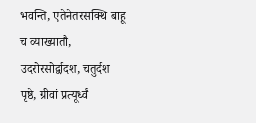भवन्ति, एतेनेतरसक्थि बाहू च व्याख्यातौ, उदरोरसोर्द्वादश, चतुर्दश पृष्ठे, ग्रीवां प्रत्यूर्ध्वं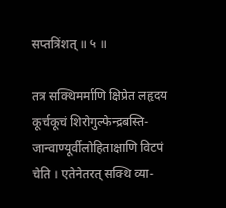सप्तत्रिंशत् ॥ ५ ॥

तत्र सक्थिमर्माणि क्षिप्रेत लहृदय कूर्चकूचं शिरोगुल्फेन्द्रबस्ति-जान्वाण्यूर्वीलोहिताक्षाणि विटपं चेति । एतेनेतरत् सक्थि व्या-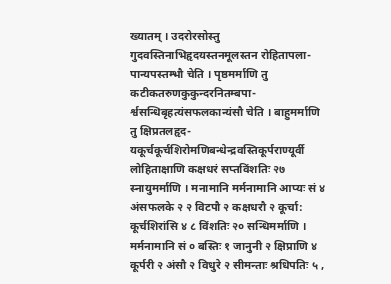ख्यातम् । उदरोरसोस्तु गुदवस्तिनाभिहृदयस्तनमूलस्तन रोहितापला-पान्यपस्तम्भौ चेति । पृष्ठमर्माणि तु कटीकतरुणकुकुन्दरनितम्बपा-र्श्वसन्धिबृहत्यंसफलकान्यंसौ चेति । बाहुमर्माणि तु क्षिप्रतलहृद-यकूर्चकूर्चशिरोमणिबन्धेन्द्रवस्तिकूर्पराण्यूर्वी लोहिताक्षाणि कक्षधरं सप्तविंशतिः २७ स्नायुमर्माणि । मनामानि मर्मनामानि आप्यः सं ४ अंसफलके २ २ विटपौ २ कक्षधरौ २ कूर्चा: कूर्चशिरांसि ४ ८ विंशतिः २० सन्धिमर्माणि । मर्मनामानि सं ० बस्तिः १ जानुनी २ क्षिप्राणि ४ कूर्परी २ अंसौ २ विधुरे २ सीमन्ताः श्रधिपतिः ५ ,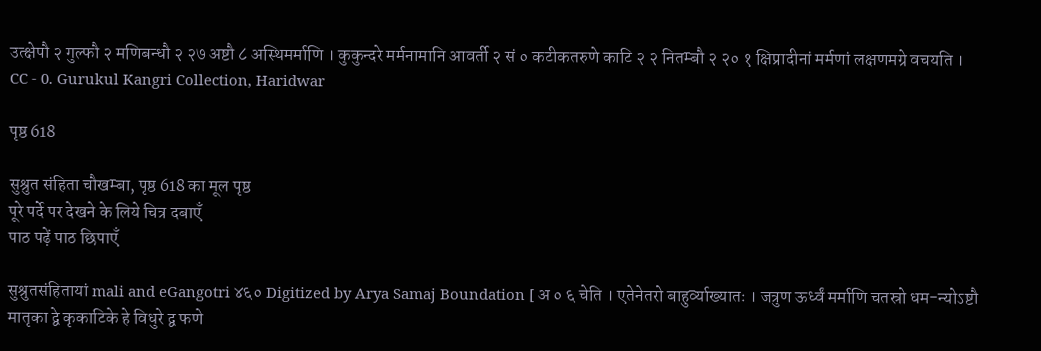उत्क्षेपौ २ गुल्फौ २ मणिबन्धौ २ २७ अष्टौ ८ अस्थिमर्माणि । कुकुन्दरे मर्मनामानि आवर्ती २ सं ० कटीकतरुणे काटि २ २ नितम्बौ २ २० १ क्षिप्रादीनां मर्मणां लक्षणमग्रे वचयति । CC - 0. Gurukul Kangri Collection, Haridwar

पृष्ठ 618

सुश्रुत संहिता चौखम्बा, पृष्ठ 618 का मूल पृष्ठ
पूरे पर्दे पर देखने के लिये चित्र दबाएँ
पाठ पढ़ें पाठ छिपाएँ

सुश्रुतसंहितायां mali and eGangotri ४६० Digitized by Arya Samaj Boundation [ अ ० ६ चेति । एतेनेतरो बाहुर्व्याख्यातः । जत्रुण ऊर्ध्वं मर्माणि चतस्रो धम-न्योऽष्टौ मातृका द्वे कृकाटिके हे विधुरे द्व फणे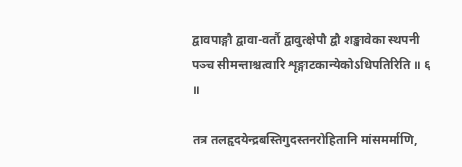द्वावपाङ्गौ द्वावा-वर्तौ द्वावुत्क्षेपौ द्वौ शङ्खावेका स्थपनी पञ्च सीमन्ताश्चत्वारि शृङ्गाटकान्येकोऽधिपतिरिति ॥ ६ ॥

तत्र तलहृदयेन्द्रबस्तिगुदस्तनरोहितानि मांसमर्माणि,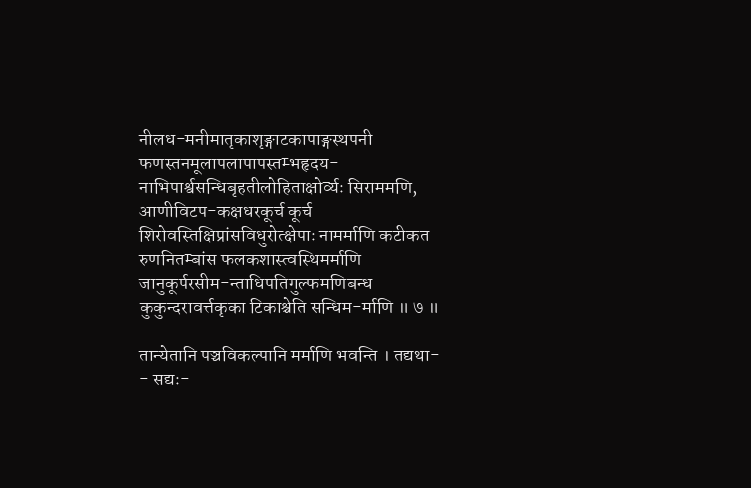नीलध-मनीमातृकाशृङ्गाटकापाङ्गस्थपनी फणस्तनमूलापलापापस्तम्भहृदय-नाभिपार्श्वसन्धिबृहतीलोहिताक्षोर्व्यः सिराममणि, आणीविटप-कक्षधरकूर्च कूर्च शिरोवस्तिक्षिप्रांसविधुरोत्क्षेपाः नामर्माणि कटीकत रुणनितम्बांस फलकशास्त्वस्थिमर्माणि जानुकूर्परसीम-न्ताधिपतिगुल्फमणिबन्ध कुकुन्दरावर्त्तकृका टिकाश्चेति सन्धिम-र्माणि ॥ ७ ॥

तान्येतानि पञ्चविकल्पानि मर्माणि भवन्ति । तद्यथा- - सद्यः-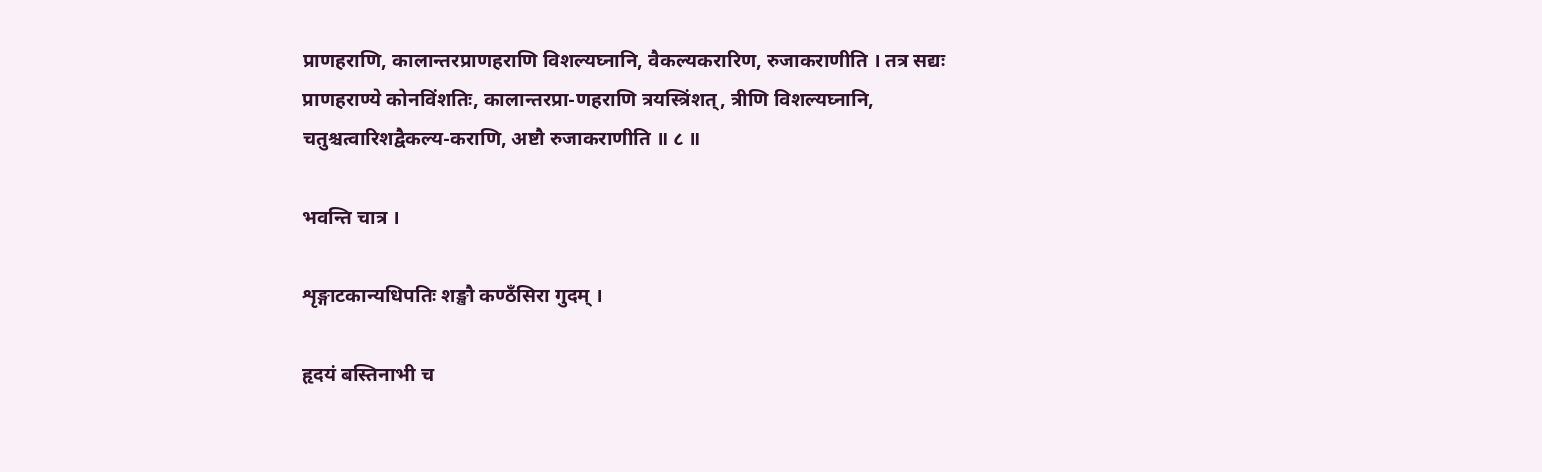प्राणहराणि, कालान्तरप्राणहराणि विशल्यघ्नानि, वैकल्यकरारिण, रुजाकराणीति । तत्र सद्यः प्राणहराण्ये कोनविंशतिः, कालान्तरप्रा-णहराणि त्रयस्त्रिंशत्, त्रीणि विशल्यघ्नानि, चतुश्चत्वारिशद्वैकल्य-कराणि, अष्टौ रुजाकराणीति ॥ ८ ॥

भवन्ति चात्र ।

शृङ्गाटकान्यधिपतिः शङ्खौ कण्ठँसिरा गुदम् ।

हृदयं बस्तिनाभी च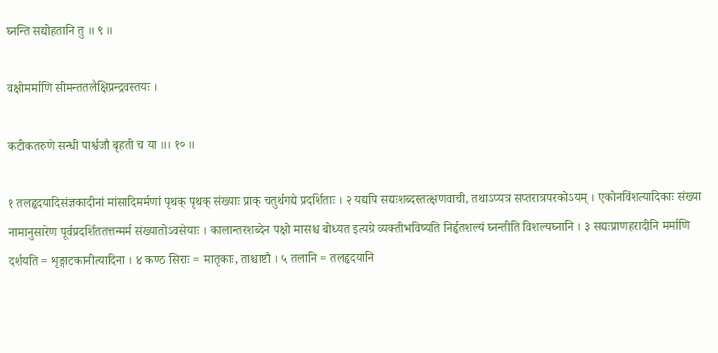घ्नन्ति सद्योहतानि तु ॥ ९ ॥

वक्षोमर्माणि सीमन्ततलैक्षिप्रन्द्रवस्तयः ।

कटीकतरुणे सन्धी पार्श्वजौ बृहती च या ॥। १० ॥

१ तलहृदयादिसंज्ञकादीनां मांसादिमर्मणां पृथक् पृथक् संख्याः प्राक् चतुर्थगद्ये प्रदर्शिताः । २ यद्यपि सद्यःशब्दस्तत्क्षणवाची, तथाऽप्यत्र सप्तरात्रपरकोऽयम् । एकोनविंशत्यादिकाः संख्या नामानुसारेण पूर्वप्रदर्शिततत्तन्मर्म संख्यातोऽवसेयाः । कालान्तरशब्देन पक्षो मासश्च बोध्यत इत्यग्रे व्यक्तीभविष्यति निर्हृतशल्यं घ्नन्तीति विशल्यघ्नानि । ३ सद्यःप्राणहरादीनि मर्माणि दर्शयति = शृङ्गाटकानीत्यादिना । ४ कण्ठ सिराः = मातृकाः, ताश्चाष्टौ । ५ तलानि = तलहृदयानि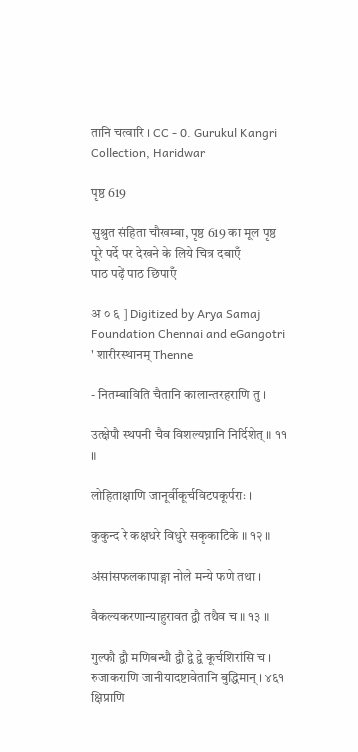तानि चत्वारि । CC - 0. Gurukul Kangri Collection, Haridwar

पृष्ठ 619

सुश्रुत संहिता चौखम्बा, पृष्ठ 619 का मूल पृष्ठ
पूरे पर्दे पर देखने के लिये चित्र दबाएँ
पाठ पढ़ें पाठ छिपाएँ

अ ० ६ ] Digitized by Arya Samaj Foundation Chennai and eGangotri ' शारीरस्थानम् Thenne

- नितम्बाविति चैतानि कालान्तरहराणि तु ।

उत्क्षेपौ स्थपनी चैव विशल्यघ्नानि निर्दिशेत् ॥ ११ ॥

लोहिताक्षाणि जानूर्वीकूर्चविटपकूर्पराः ।

कुकुन्द रे कक्षधरे विधुरे सकृकाटिके ॥ १२ ॥

अंसांसफलकापाङ्गा नोले मन्ये फणे तथा ।

वैकल्यकरणान्याहुरावत द्वौ तथैव च ॥ १३ ॥

गुल्फौ द्वौ मणिबन्धौ द्वौ द्वे द्वे कूर्चशिरांसि च । रुजाकराणि जानीयादष्टावेतानि बुद्धिमान् । ४६१ क्षिप्राणि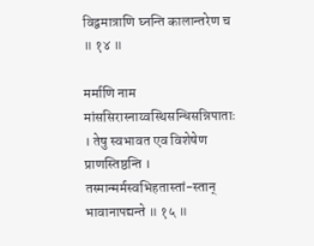विद्वमात्राणि घ्नन्ति कालान्तरेण च ॥ १४ ॥

मर्माणि नाम मांससिरास्नाय्वस्थिसन्धिसन्निपाताः । तेषु स्वभावत एव विशेषेण प्राणस्तिष्ठन्ति । तस्मान्मर्मस्वभिहतास्तां-स्तान् भावानापद्यन्ते ॥ १५ ॥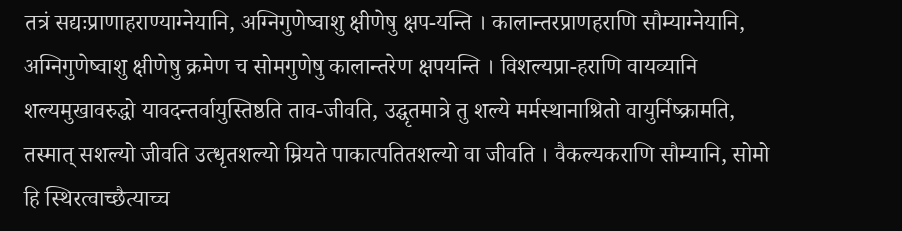तत्रं सद्यःप्राणाहराण्याग्नेयानि, अग्निगुणेष्वाशु क्षीणेषु क्षप-यन्ति । कालान्तरप्राणहराणि सौम्याग्नेयानि, अग्निगुणेष्वाशु क्षीणेषु क्रमेण च सोमगुणेषु कालान्तरेण क्षपयन्ति । विशल्यप्रा-हराणि वायव्यानि शल्यमुखावरुद्धो यावदन्तर्वायुस्तिष्ठति ताव-जीवति, उद्घृतमात्रे तु शल्ये मर्मस्थानाश्रितो वायुर्निष्क्रामति, तस्मात् सशल्यो जीवति उत्धृतशल्यो म्रियते पाकात्पतितशल्यो वा जीवति । वैकल्यकराणि सौम्यानि, सोमो हि स्थिरत्वाच्छैत्याच्च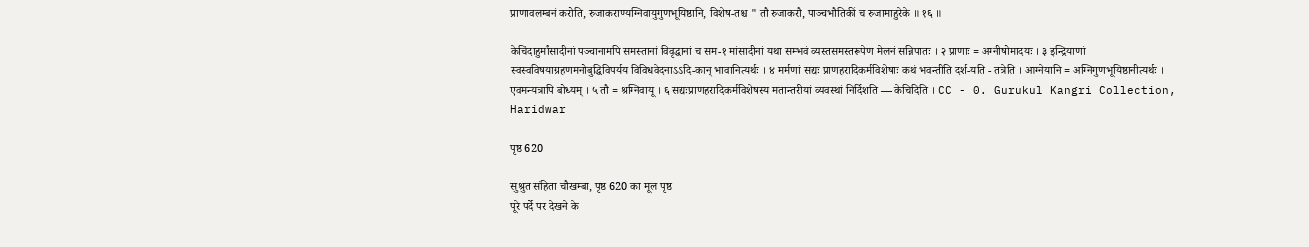प्राणावलम्बनं करोति, रुजाकराण्यग्निवायुगुणभूयिष्ठानि, विशेष-तश्च " तौ रुजाकरौ, पाञ्चभौतिकीं च रुजामाहुरेके ॥ १६ ॥

केचिंदाहुर्मांसादीनां पञ्चानामपि समस्तानां विवृद्धानां च सम-१ मांसादीनां यथा सम्भवं व्यस्तसमस्तरूपेण मेलनं सन्निपातः । २ प्राणाः = अग्नीषोमादयः । ३ इन्द्रियाणां स्वस्वविषयाग्रहणमनोबुद्धिविपर्यय विविधवेदनाऽऽदि-कान् भावानित्यर्थः । ४ मर्मणां सद्यः प्राणहरादिकर्मविशेषाः कथं भवन्तीति दर्श-यति - तत्रेति । आग्नेयानि = अग्निगुणभूयिष्ठानीत्यर्थः । एवमन्यत्रापि बोध्यम् । ५ तौ = श्रग्निवायू । ६ सद्यःप्राणहरादिकर्मविशेषस्य मतान्तरीयां व्यवस्थां निर्दिशति — केचिदिति । CC - 0. Gurukul Kangri Collection, Haridwar

पृष्ठ 620

सुश्रुत संहिता चौखम्बा, पृष्ठ 620 का मूल पृष्ठ
पूरे पर्दे पर देखने के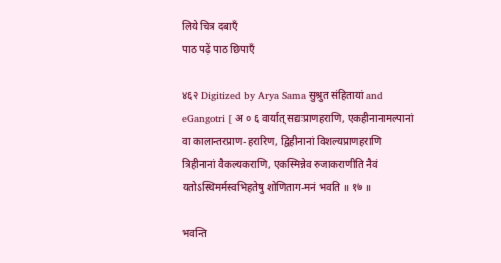लिये चित्र दबाएँ
पाठ पढ़ें पाठ छिपाएँ

४६२ Digitized by Arya Sama सुश्रुत संहितायां and eGangotri [ अ ० ६ वार्यात् सद्यःप्राणहराणि, एकहीनानामल्पानां वा कालान्तरप्राण-हरारिण, द्विहीनानां विशल्यप्राणहराणि त्रिहीनानां वैकल्यकराणि, एकस्मिन्नेव रुजाकराणीति नैवं यतोऽस्थिमर्मस्वभिहतेषु शोणिताग-मनं भवति ॥ १७ ॥

भवन्ति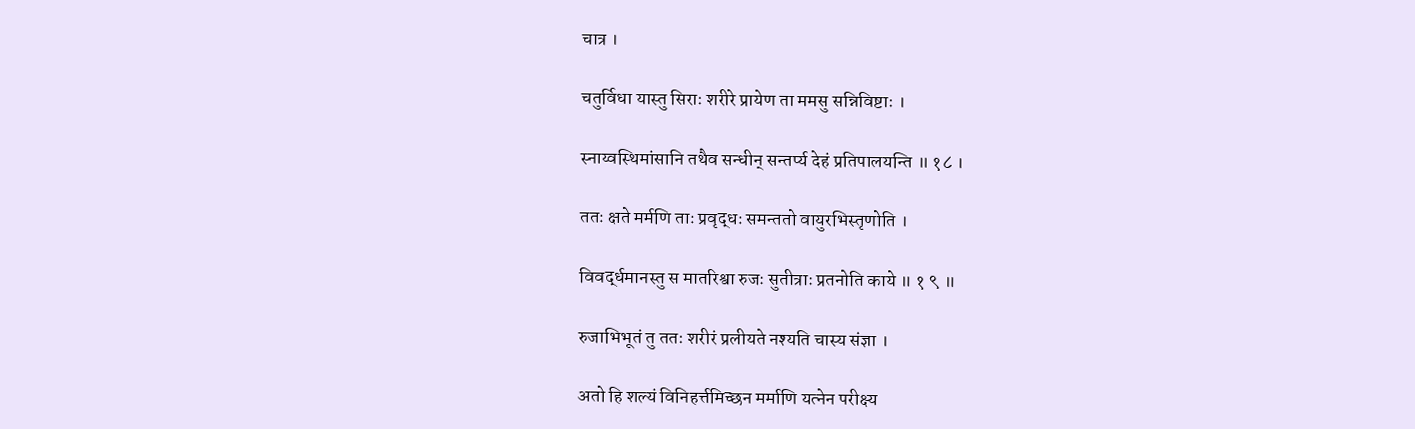चात्र ।

चतुर्विधा यास्तु सिराः शरीरे प्रायेण ता ममसु सन्निविष्टाः ।

स्नाय्वस्थिमांसानि तथैव सन्धीन् सन्तर्प्य देहं प्रतिपालयन्ति ॥ १८ ।

ततः क्षते मर्मणि ताः प्रवृद्धः समन्ततो वायुरभिस्तृणोति ।

विवर्द्धमानस्तु स मातरिश्वा रुजः सुतीत्राः प्रतनोति काये ॥ १ ९ ॥

रुजाभिभूतं तु ततः शरीरं प्रलीयते नश्यति चास्य संज्ञा ।

अतो हि शल्यं विनिहर्त्तमिच्छन मर्माणि यत्नेन परीक्ष्य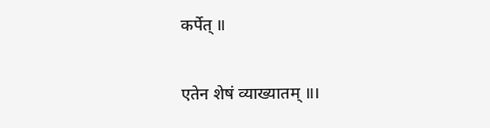कर्पेत् ॥

एतेन शेषं व्याख्यातम् ॥।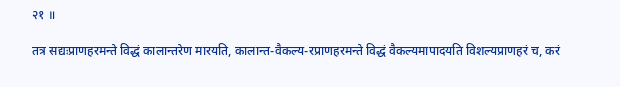२१ ॥

तत्र सद्यःप्राणहरमन्ते विद्धं कालान्तरेण मारयति, कालान्त-वैकल्य-रप्राणहरमन्ते विद्धं वैकल्यमापादयति विशल्यप्राणहरं च, करं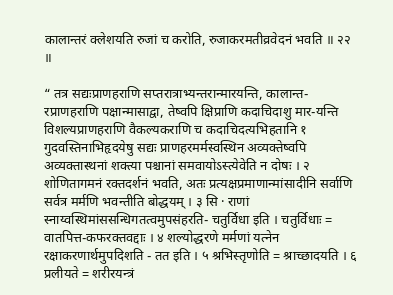कालान्तरं क्लेशयति रुजां च करोति, रुजाकरमतीव्रवेदनं भवति ॥ २२ ॥

“ तत्र सद्यःप्राणहराणि सप्तरात्राभ्यन्तरान्मारयन्ति, कालान्त-रप्राणहराणि पक्षान्मासाद्वा, तेष्वपि क्षिप्राणि कदाचिदाशु मार-यन्ति विशल्यप्राणहराणि वैकल्यकराणि च कदाचिदत्यभिहतानि १ गुदवस्तिनाभिहृदयेषु सद्यः प्राणहरमर्मस्वस्थिन अव्यक्तेष्वपि अव्यक्तास्थनां शक्त्या पश्चानां समवायोऽस्त्येवेति न दोषः । २ शोणितागमनं रक्तदर्शनं भवति, अतः प्रत्यक्षप्रमाणान्मांसादीनि सर्वाणि सर्वत्र मर्मणि भवन्तीति बोद्धयम् । ३ सि · राणां स्नाय्वस्थिमांससन्धिगतत्वमुपसंहरति- चतुर्विधा इति । चतुर्विधाः = वातपित्त-कफरक्तवद्दाः । ४ शल्योद्धरणे मर्मणां यत्नेन रक्षाकरणार्थमुपदिशति - तत इति । ५ श्रभिस्तृणोति = श्राच्छादयति । ६ प्रलीयते = शरीरयन्त्रं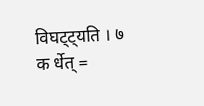विघट्ट्यति । ७ क र्धेत् =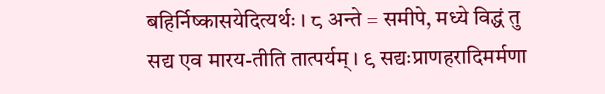बहिर्निष्कासयेदित्यर्थः । ८ अन्ते = समीपे, मध्ये विद्धं तु सद्य एव मारय-तीति तात्पर्यम् । ९ सद्यःप्राणहरादिमर्मणा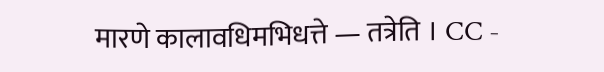मारणे कालावधिमभिधत्ते — तत्रेति । CC -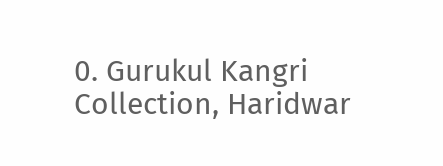0. Gurukul Kangri Collection, Haridwar